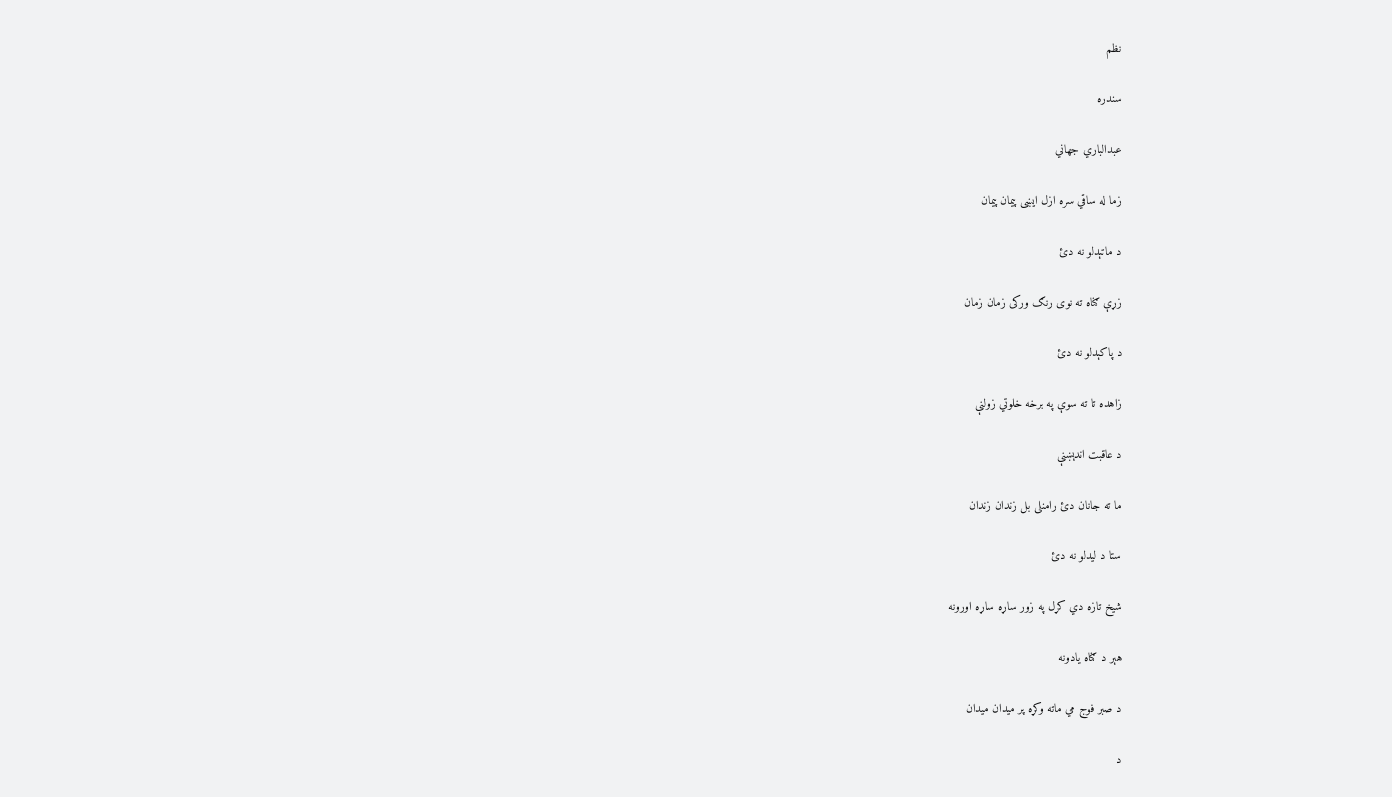نظم

سندره

عبدالباري جهاني

زما له ساقي سره ازل ايښى پيمان پيمان

د ماتېدلو نه دئ

زړې ګناه ته نوى رنګ ورکى زمان زمان

د پاکېدلو نه دئ

زاهده تا ته سوې په برخه خلوتي زولنې

د عاقبت اندېښنې

ما ته جانان دئ رامنلى بل زندان زندان

ستا د ليدلو نه دئ

شيخ تازه دي کړل په زور ساړه ساړه اورونه

هېر د ګناه يادونه

د صبر فوج مي ماته وکړه پر ميدان ميدان

د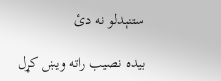ستنېدلو نه دئ

بيده نصيب راته ويښ کړل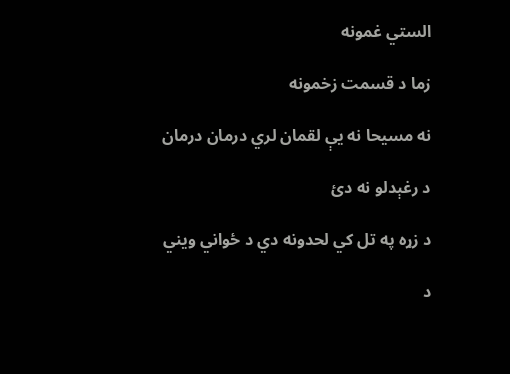الستي غمونه

زما د قسمت زخمونه

نه مسيحا نه يې لقمان لري درمان درمان

د رغېدلو نه دئ

د زړه په تل کي لحدونه دي د ځواني ويني

د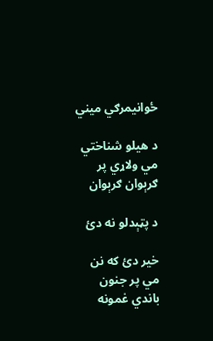ځوانيمرګي ميني

د هيلو شناختي مي ولاړي پر ګرېوان ګرېوان

د پټېدلو نه دئ

خير دئ که نن مي پر جنون باندي غمونه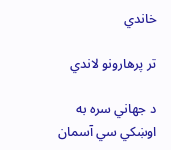خاندي

تر پرهارونو لاندي

د جهاني سره به اوښکي سي آسمان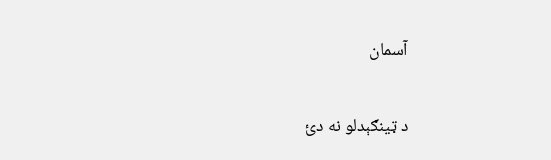آسمان

د ټينګېدلو نه دئ